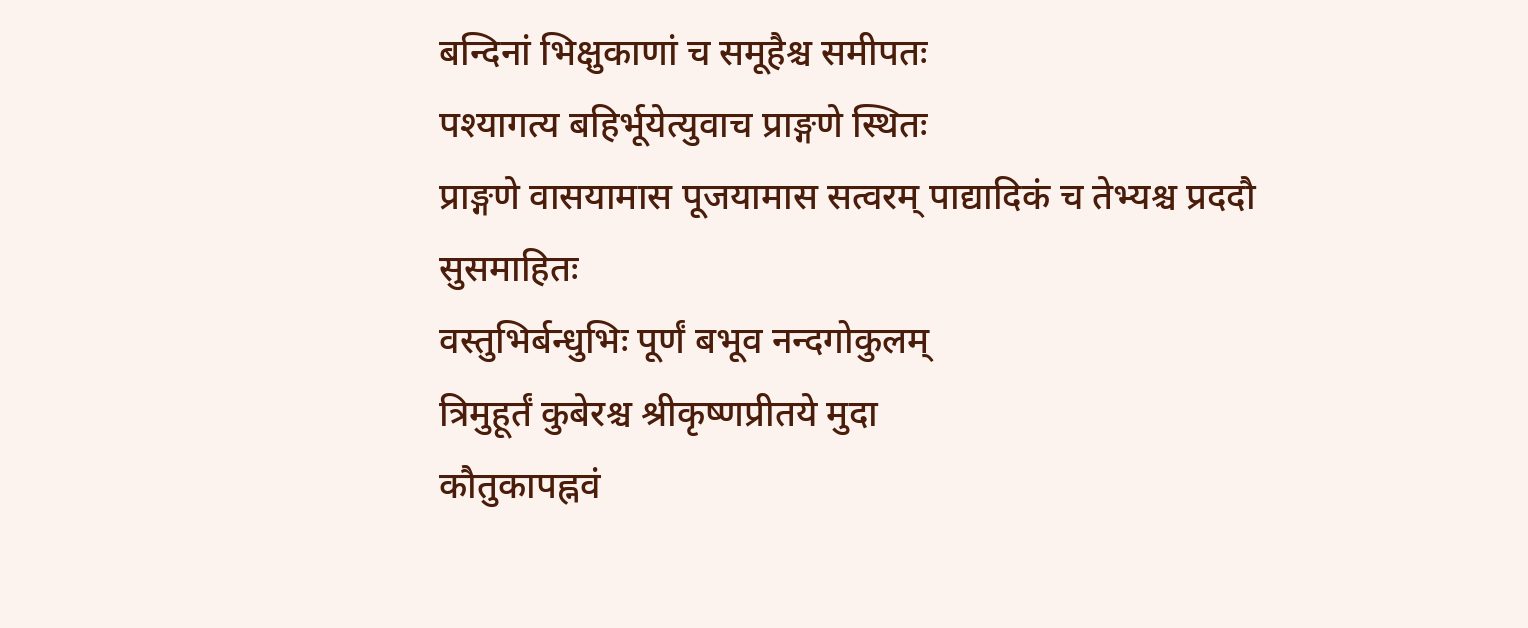बन्दिनां भिक्षुकाणां च समूहैश्च समीपतः
पश्यागत्य बहिर्भूयेत्युवाच प्राङ्गणे स्थितः
प्राङ्गणे वासयामास पूजयामास सत्वरम् पाद्यादिकं च तेभ्यश्च प्रददौ सुसमाहितः
वस्तुभिर्बन्धुभिः पूर्णं बभूव नन्दगोकुलम्
त्रिमुहूर्तं कुबेरश्च श्रीकृष्णप्रीतये मुदा
कौतुकापह्नवं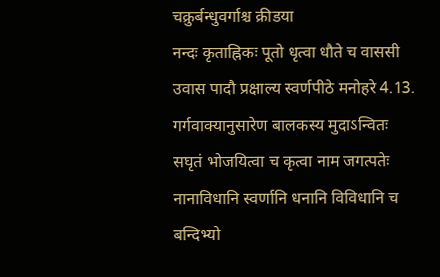चक्रुर्बन्धुवर्गाश्च क्रीडया
नन्दः कृताह्निकः पूतो धृत्वा धौते च वाससी
उवास पादौ प्रक्षाल्य स्वर्णपीठे मनोहरे 4.13.
गर्गवाक्यानुसारेण बालकस्य मुदाऽन्वितः
सघृतं भोजयित्वा च कृत्वा नाम जगत्पतेः
नानाविधानि स्वर्णानि धनानि विविधानि च
बन्दिभ्यो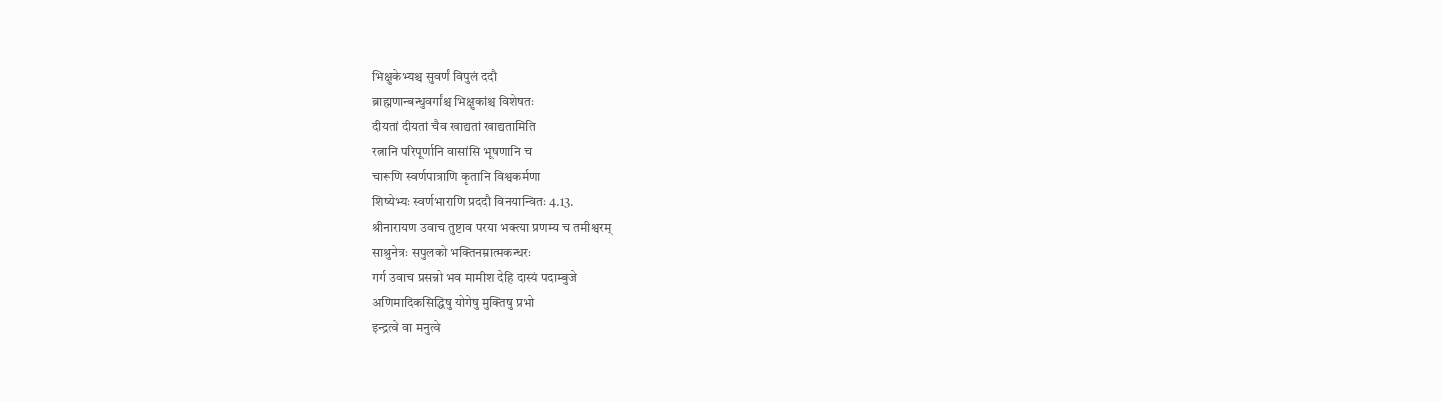भिक्षुकेभ्यश्च सुवर्णं विपुलं ददौ
ब्राह्मणान्बन्धुवर्गांश्च भिक्षुकांश्च विशेषतः
दीयतां दीयतां चैव खाद्यतां खाद्यतामिति
रत्नानि परिपूर्णानि वासांसि भूषणानि च
चारूणि स्वर्णपात्राणि कृतानि विश्वकर्मणा
शिष्येभ्यः स्वर्णभाराणि प्रददौ विनयान्वितः 4.13.
श्रीनारायण उवाच तुष्टाव परया भक्त्या प्रणम्य च तमीश्वरम्
साश्रुनेत्रः सपुलको भक्तिनम्रात्मकन्धरः
गर्ग उवाच प्रसन्नो भव मामीश देहि दास्यं पदाम्बुजे
अणिमादिकसिद्धिषु योगेषु मुक्तिषु प्रभो
इन्द्रत्वे वा मनुत्वे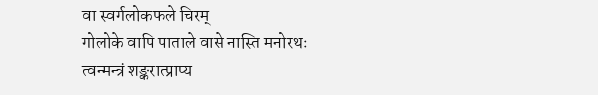वा स्वर्गलोकफले चिरम्
गोलोके वापि पाताले वासे नास्ति मनोरथः
त्वन्मन्त्रं शङ्करात्प्राप्य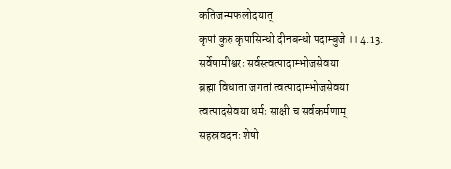कतिजन्मफलोदयात्
कृपां कुरु कृपासिन्धो दीनबन्धो पदाम्बुजे ।। 4.13.
सर्वेषामीश्वरः सर्वस्त्वत्पादाम्भोजसेवया
ब्रह्मा विधाता जगतां त्वत्पादाम्भोजसेवया
त्वत्पादसेवया धर्मः साक्षी च सर्वकर्मणाम्
सहस्रवदनः शेषो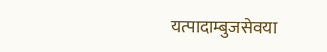यत्पादाम्बुजसेवया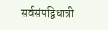सर्वसंपद्विधात्री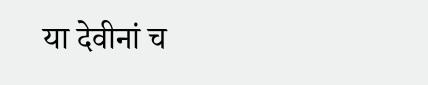या देवीनां च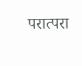परात्परा